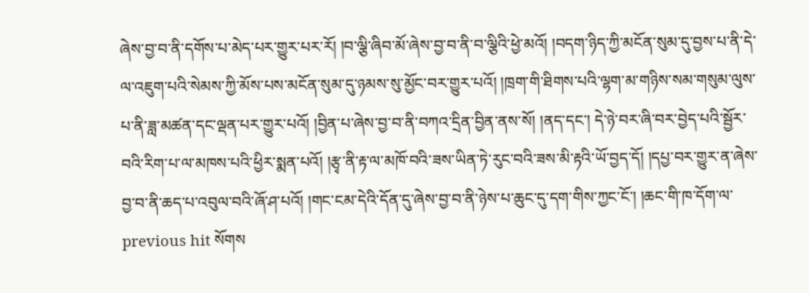ཞེས་བྱ་བ་ནི་དགོས་པ་མེད་པར་གྱུར་པར་རོ། །བ་ལྕི་ཞིབ་མོ་ཞེས་བྱ་བ་ནི་བ་ལྕིའི་ཕྱེ་མའོ། །བདག་ཉིད་ཀྱི་མངོན་སུམ་དུ་བྱས་པ་ནི་དེ་ལ་འཇུག་པའི་སེམས་ཀྱི་མོས་པས་མངོན་སུམ་དུ་ཉམས་སུ་མྱོང་བར་གྱུར་པའོ། །ཁྲག་གི་ཐིགས་པའི་ལྷག་མ་གཉིས་སམ་གསུམ་ལུས་པ་ནི་ཟླ་མཚན་དང་ལྡན་པར་གྱུར་པའོ། །བྱིན་པ་ཞེས་བྱ་བ་ནི་བཀའ་དྲིན་བྱིན་ནས་སོ། །ནད་དང་། དེ་ཉེ་བར་ཞི་བར་བྱེད་པའི་སྦྱོར་བའི་རིག་པ་ལ་མཁས་པའི་ཕྱིར་སྨན་པའོ། །རྩྭ་ནི་རྟ་ལ་མཁོ་བའི་ཟས་ཡིན་ཏེ་རུང་བའི་ཟས་མི་རྟའི་ཡོ་བྱད་དོ། །དཔྱ་བར་གྱུར་ན་ཞེས་བྱ་བ་ནི་ཆད་པ་འབུལ་བའི་ཞོ་ཤ་པའོ། །གང་ངམ་དེའི་དོན་དུ་ཞེས་བྱ་བ་ནི་ཉེས་པ་ཆུང་དུ་དག་གིས་ཀྱང་ངོ་། །ཆང་གི་ཁ་དོག་ལ་previous hit སོགས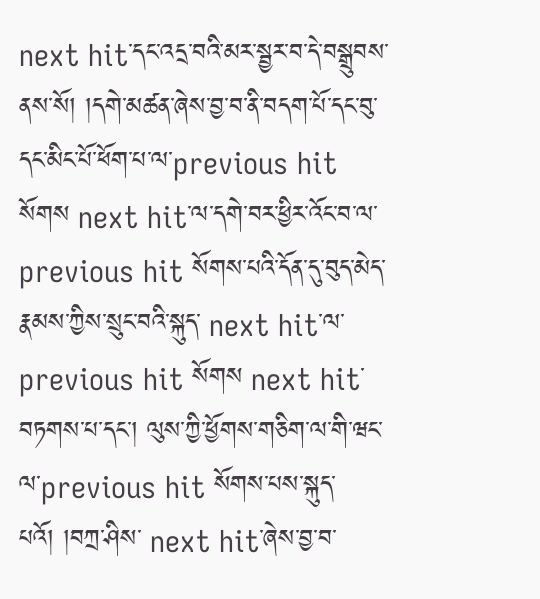next hit་དང་འདྲ་བའི་མར་སྦྱར་བ་དེ་བསྒྲུབས་ནས་སོ། །དགེ་མཚན་ཞེས་བྱ་བ་ནི་བདག་པོ་དང་བུ་དང་མིང་པོ་ཕོག་པ་ལ་previous hit སོགས next hit་ལ་དགེ་བར་ཕྱིར་འོང་བ་ལ་previous hit སོགས་པའི་དོན་དུ་བུད་མེད་རྣམས་ཀྱིས་སྲུང་བའི་སྐུད་ next hit་ལ་previous hit སོགས next hit་བཏགས་པ་དང་། ལུས་ཀྱི་ཕྱོགས་གཅིག་ལ་གི་ཝང་ལ་previous hit སོགས་པས་སྐུད་པའོ། །བཀྲ་ཤིས་ next hit་ཞེས་བྱ་བ་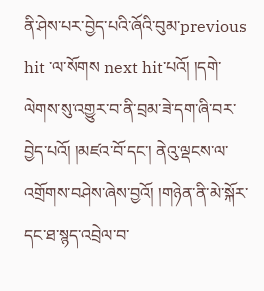ནི་ཤེས་པར་བྱེད་པའི་ཞོའི་བུམ་previous hit ་ལ་སོགས next hit་པའོ། །དགེ་ལེགས་སུ་འགྱུར་བ་ནི་བྲམ་ཟེ་དག་ཞི་བར་བྱེད་པའོ། །མཛའ་བོ་དང་། ནེའུ་ལྡངས་ལ་འགྲོགས་བཤེས་ཞེས་བྱའོ། །གཉེན་ནི་མེ་སྐོར་དང་ཐ་སྙད་འབྲེལ་བ་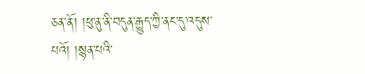ཅན་ནོ། །ཕུ་ནུ་ནི་བདུན་རྒྱུད་ཀྱི་ནང་དུ་འདུས་པའོ། །སྙན་པའི་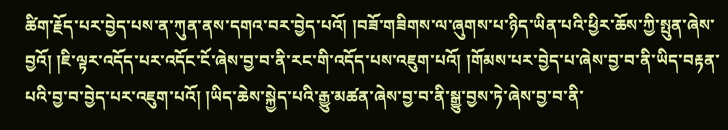ཚིག་རྗོད་པར་བྱེད་པས་ན་ཀུན་ནས་དགའ་བར་བྱེད་པའོ། །བཟོ་གཟིགས་ལ་ཞུགས་པ་ཉིད་ཡིན་པའི་ཕྱིར་ཆོས་ཀྱི་སྤུན་ཞེས་བྱའོ། །ཇི་ལྟར་འདོད་པར་འདོང་ངོ་ཞེས་བྱ་བ་ནི་རང་གི་འདོད་པས་འཇུག་པའོ། །གོམས་པར་བྱེད་པ་ཞེས་བྱ་བ་ནི་ཡིད་བརྟན་པའི་བྱ་བ་བྱེད་པར་འཇུག་པའོ། །ཡིད་ཆེས་སྐྱེད་པའི་རྒྱུ་མཚན་ཞེས་བྱ་བ་ནི་སྒྱུ་བྱས་ཏེ་ཞེས་བྱ་བ་ནི་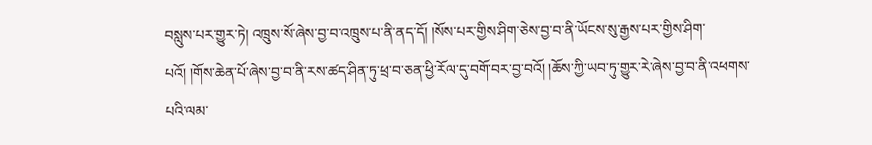བསླུས་པར་གྱུར་ཏེ། འཁྲུས་སོ་ཞེས་བྱ་བ་འཁྲུས་པ་ནི་ནད་དོ། །སོས་པར་གྱིས་ཤིག་ཅེས་བྱ་བ་ནི་ཡོངས་སུ་རྒྱས་པར་གྱིས་ཤིག་པའོ། །གོས་ཆེན་པོ་ཞེས་བྱ་བ་ནི་རས་ཚད་ཤིན་ཏུ་ཕྲ་བ་ཅན་ཕྱི་རོལ་དུ་བགོ་བར་བྱ་བའོ། །ཆོས་ཀྱི་ཡབ་ཏུ་གྱུར་རེ་ཞེས་བྱ་བ་ནི་འཕགས་པའི་ལམ་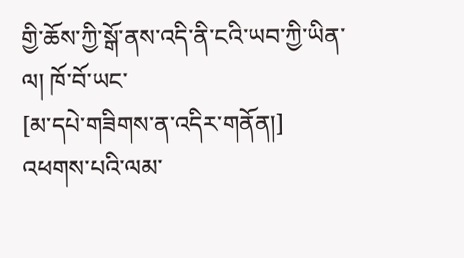གྱི་ཆོས་ཀྱི་སྒོ་ནས་འདི་ནི་ངའི་ཡབ་ཀྱི་ཡིན་ལ། ཁོ་བོ་ཡང་
[མ་དཔེ་གཟིགས་ན་འདིར་གནོན།]
འཕགས་པའི་ལམ་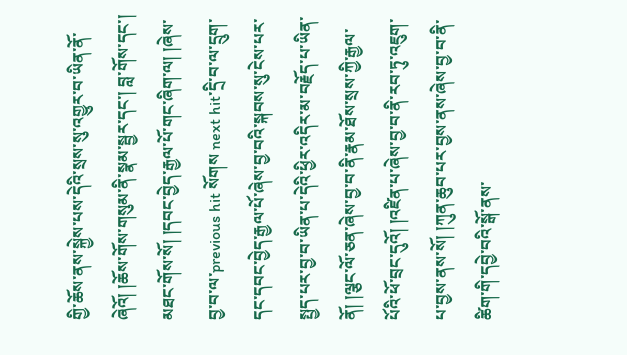གྱི་ཆོས་ནས་སྐྱེས་པས་དེའི་སྲས་སུ་འགྱུར་བ་ཡིན་ནོ་ཞེའོ། །ཆོས་གོས་གསུམ་ནི་སྣམ་སྦྱར་དང་། བླ་གོས་དང་། མཐང་གོས་སོ། །དབང་བྱེད་རྒྱལ་པོ་གང་ཞིག་ལ། །ཞེས་བྱ་བ་ལ་previous hit སོགས next hit་དྲི་བ་ལ་དྲུག་དང་དབང་བྱེད་རྒྱལ་པོ་ཞེས་བྱ་བའི་སྐབས་སུ་ངེས་པར་སྤྱད་པར་བྱ་བ་ཡིན་པ་དེའི་ཕྱིར་འདིར་མ་བརྗོད་པ་ཡིན་ནོ། །ལྕང་ལོ་ཅན་ཞེས་བྱ་བ་ནི་རྣམ་ཐོས་སྲས་ཀྱི་རྒྱལ་པོའི་ཕོ་བྲང་དུའོ། །འཛིན་པ་ཞེས་བྱ་བ་ནི་རབ་ཏུ་འཇུག་པ་བྱས་ནས་སོ། །ཀུན་ཆུབ་པར་བྱས་ནས་ཞེས་བྱ་བ་ནི་ཚིག་གི་དབྱེ་བའི་སྒོ་ནས་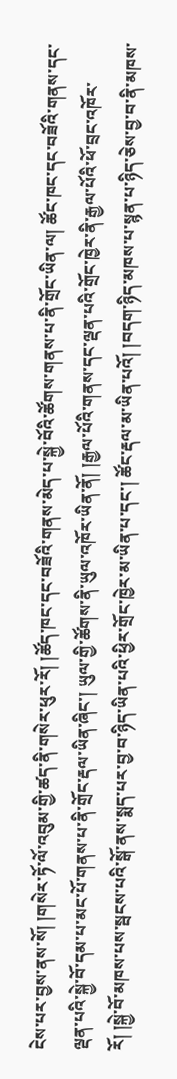ངེས་པར་བྱས་ནས་སོ། །གསེར་ཏོ་ལོ་འབུམ་གྱི་ཚད་ནི་གསེར་ཕུར་རོ། །ཚོད་ཁང་དང་བཟོའི་གནས་མེད་པ་སྐྱེ་བོའི་ཚོགས་གནས་པ་ནི་གྲོང་ཡིན་ལ། ཚོང་ཁང་དང་བཟོའི་གནས་དང་ལྡན་པའི་སྐྱེ་བོ་དམ་པ་མང་པོ་གནས་པ་ནི་གྲོང་རྡལ་ཡིན་ཞིང་། ཡུལ་གྱི་ཚོགས་ནི་ཡུལ་འཁོར་ཡིན་ནོ། །རྒྱལ་པོའི་གནས་དང་ལྡན་པའི་གྲོང་ཁྱེར་ནི་རྒྱལ་པོའི་ཕོ་བྲང་འཁོར་རོ། །སྐྱེ་བོ་མཁས་པས་སྦངས་པའི་སྒོ་ནས་སྨད་པར་བྱ་བ་ཉིད་ཡིན་པའི་ཕྱིར་གྲོང་ཁྱེར་མ་ཡིན་པ་དང་། ཚོང་རྡལ་མ་ཡིན་པའོ། །བདག་ཉིད་མཁས་པ་སྙན་པ་ཉིད་ཅེས་བྱ་བ་ནི་མཁས་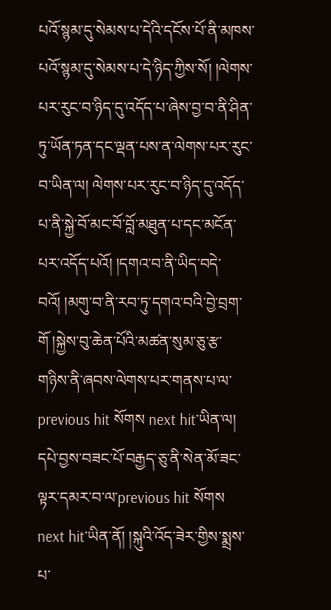པའོ་སྙམ་དུ་སེམས་པ་དེའི་དངོས་པོ་ནི་མཁས་པའོ་སྙམ་དུ་སེམས་པ་དེ་ཉིད་ཀྱིས་སོ། །ལེགས་པར་རུང་བ་ཉིད་དུ་འདོད་པ་ཞེས་བྱ་བ་ནི་ཤིན་ཏུ་ཡོན་ཏན་དང་ལྡན་པས་ན་ལེགས་པར་རུང་བ་ཡིན་ལ། ལེགས་པར་རུང་བ་ཉིད་དུ་འདོད་པ་ནི་སྐྱེ་བོ་མང་བོ་བློ་མཐུན་པ་དང་མངོན་པར་འདོད་པའོ། །དགའ་བ་ནི་ཡིད་བདེ་བའོ། །མགུ་བ་ནི་རབ་ཏུ་དགའ་བའི་བྱེ་བྲག་གོ །སྐྱེས་བུ་ཆེན་པོའི་མཚན་སུམ་ཅུ་རྩ་གཉིས་ནི་ཞབས་ལེགས་པར་གནས་པ་ལ་previous hit སོགས next hit་ཡིན་ལ། དཔེ་བྱས་བཟང་པོ་བརྒྱད་ཅུ་ནི་སེན་མོ་ཟང་ལྟར་དམར་བ་ལ་previous hit སོགས next hit་ཡིན་ནོ། །སྐུའི་འོད་ཟེར་གྱིས་སྨྲས་པ་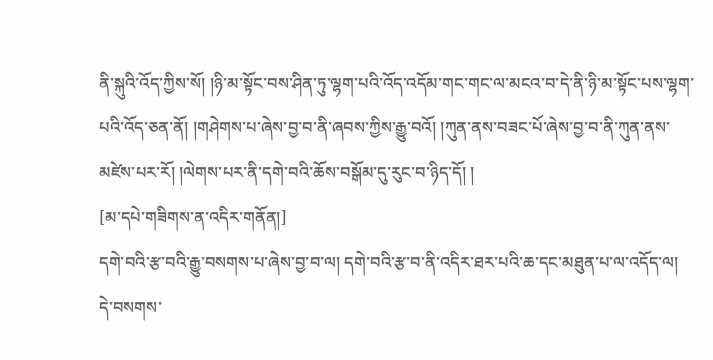ནི་སྐུའི་འོད་ཀྱིས་སོ། །ཉི་མ་སྟོང་བས་ཤིན་ཏུ་ལྷག་པའི་འོད་འདོམ་གང་གང་ལ་མངའ་བ་དེ་ནི་ཉི་མ་སྟོང་པས་ལྷག་པའི་འོད་ཅན་ནོ། །གཤེགས་པ་ཞེས་བྱ་བ་ནི་ཞབས་ཀྱིས་རྒྱུ་བའོ། །ཀུན་ནས་བཟང་པོ་ཞེས་བྱ་བ་ནི་ཀུན་ནས་མཛེས་པར་རོ། །ལེགས་པར་ནི་དགེ་བའི་ཆོས་བསྒོམ་དུ་རུང་བ་ཉིད་དོ། །
[མ་དཔེ་གཟིགས་ན་འདིར་གནོན།]
དགེ་བའི་རྩ་བའི་རྒྱུ་བསགས་པ་ཞེས་བྱ་བ་ལ། དགེ་བའི་རྩ་བ་ནི་འདིར་ཐར་པའི་ཆ་དང་མཐུན་པ་ལ་འདོད་ལ། དེ་བསགས་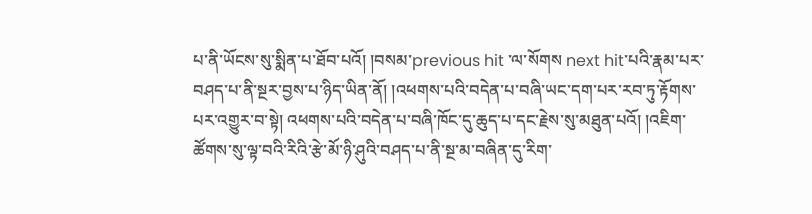པ་ནི་ཡོངས་སུ་སྨིན་པ་ཐོབ་པའོ། །བསམ་previous hit ་ལ་སོགས next hit་པའི་རྣམ་པར་བཤད་པ་ནི་སྔར་བྱས་པ་ཉིད་ཡིན་ནོ། །འཕགས་པའི་བདེན་པ་བཞི་ཡང་དག་པར་རབ་ཏུ་རྟོགས་པར་འགྱུར་བ་སྟེ། འཕགས་པའི་བདེན་པ་བཞི་ཁོང་དུ་ཆུད་པ་དང་རྗེས་སུ་མཐུན་པའོ། །འཇིག་ཚོགས་སུ་ལྟ་བའི་རིའི་རྩེ་མོ་ཉི་ཤུའི་བཤད་པ་ནི་སྔ་མ་བཞིན་དུ་རིག་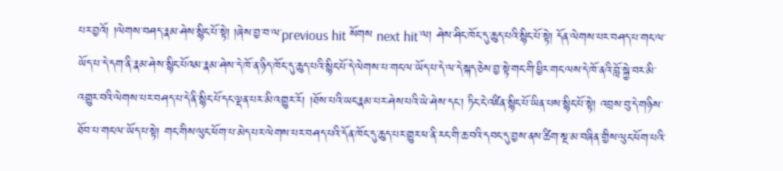པར་བྱའོ། །ལེགས་བཤད་རྣམ་ཤེས་སྙིང་པོ་སྟེ། །ཞེས་བྱ་བ་ལ་previous hit སོགས next hit་ལ། ཤེས་ཤིང་ཁོང་དུ་ཆུད་པའི་སྙིང་པོ་སྟེ། དོན་ལེགས་པར་བཤད་པ་གང་ལ་ཡོད་པ་དེ་དག་ནི་རྣམ་ཤེས་སྙིང་པོའམ་རྣམ་ཤེས་དེ་ཁོ་ན་ཉིད་ཁོང་དུ་ཆུད་པའི་སྙིང་པོ་དེ་ལེགས་པ་གང་ལ་ཡོད་པ་དེ་ལ་དེ་སྐད་ཅེས་བྱ་སྟེ་གང་གི་ཕྱིར་གང་ལས་དེ་ཁོ་ནའི་བློ་སྐྱེ་བར་མི་འགྱུར་བའི་ལེགས་པར་བཤད་པ་དེ་ནི་སྙིང་པོ་དང་ལྡན་པར་མི་འགྱུར་རོ། །ཐོས་པའི་ཡང་རྣམ་པར་ཤེས་པའི་ཡེ་ཤེས་དང་། ཏིང་ངེ་འཛིན་སྙིང་པོ་ཡིན་པས་སྙིང་པོ་སྟེ། འབྲས་བུ་དེ་གཉིས་ཐོབ་པ་གང་ལ་ཡོད་པ་སྟེ། གང་གིས་ལུང་ཕོག་པ་མེད་པར་ལེགས་པར་བཤད་པའི་དོན་ཁོང་དུ་ཆུད་པར་གྱུར་ཕ་ནི་རང་གི་ཆ་བའི་དབང་དུ་བྱས་ནས་ཚིག་སྔ་མ་བཞིན་གྱིས་ལུང་ཕོག་པའི་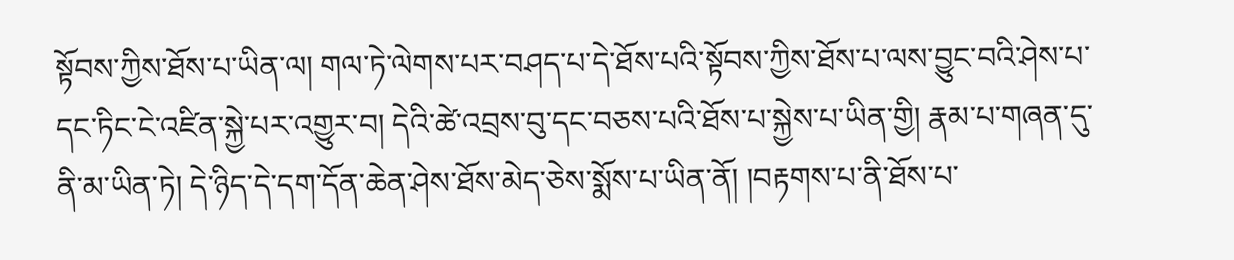སྟོབས་ཀྱིས་ཐོས་པ་ཡིན་ལ། གལ་ཏེ་ལེགས་པར་བཤད་པ་དེ་ཐོས་པའི་སྟོབས་ཀྱིས་ཐོས་པ་ལས་བྱུང་བའི་ཤེས་པ་དང་ཏིང་ངེ་འཛིན་སྐྱེ་པར་འགྱུར་བ། དེའི་ཚེ་འབྲས་བུ་དང་བཅས་པའི་ཐོས་པ་སྐྱེས་པ་ཡིན་གྱི། རྣམ་པ་གཞན་དུ་ནི་མ་ཡིན་ཏེ། དེ་ཉིད་དེ་དག་དོན་ཆེན་ཤེས་ཐོས་མེད་ཅེས་སྨོས་པ་ཡིན་ནོ། །བརྟགས་པ་ནི་ཐོས་པ་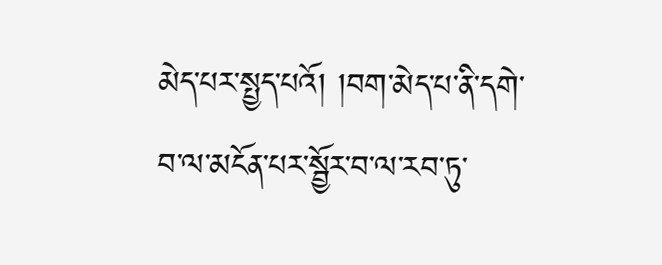མེད་པར་སྤྱད་པའོ། །བག་མེད་པ་ནི་དགེ་བ་ལ་མངོན་པར་སྦྱོར་བ་ལ་རབ་ཏུ་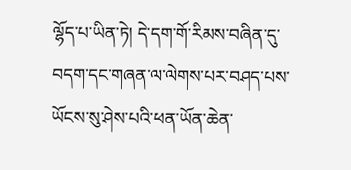ལྷོད་པ་ཡིན་ཏེ། དེ་དག་གོ་རིམས་བཞིན་དུ་བདག་དང་གཞན་ལ་ལེགས་པར་བཤད་པས་ཡོངས་སུ་ཤེས་པའི་ཕན་ཡོན་ཆེན་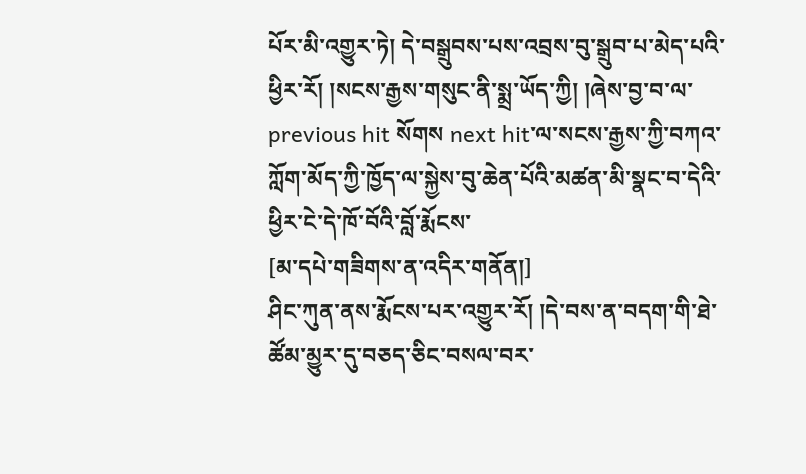པོར་མི་འགྱུར་ཏེ། དེ་བསྒྲུབས་པས་འབྲས་བུ་སྒྲུབ་པ་མེད་པའི་ཕྱིར་རོ། །སངས་རྒྱས་གསུང་ནི་སྨྲ་ཡོད་ཀྱི། །ཞེས་བྱ་བ་ལ་previous hit སོགས next hit་ལ་སངས་རྒྱས་ཀྱི་བཀའ་ཀློག་མོད་ཀྱི་ཁྱོད་ལ་སྐྱེས་བུ་ཆེན་པོའི་མཚན་མི་སྣང་བ་དེའི་ཕྱིར་ངེ་དེ་ཁོ་བོའི་བློ་རྨོངས་
[མ་དཔེ་གཟིགས་ན་འདིར་གནོན།]
ཤིང་ཀུན་ནས་རྨོངས་པར་འགྱུར་རོ། །དེ་བས་ན་བདག་གི་ཐེ་ཚོམ་མྱུར་དུ་བཅད་ཅིང་བསལ་བར་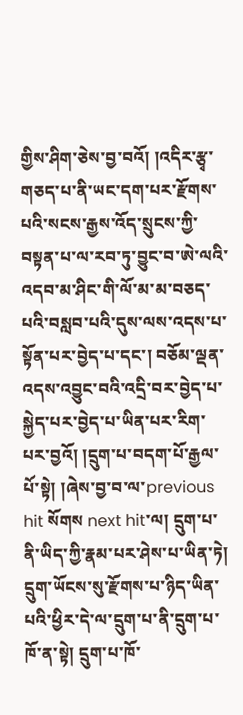གྱིས་ཤིག་ཅེས་བྱ་བའོ། །འདིར་རྩྭ་གཅད་པ་ནི་ཡང་དག་པར་རྫོགས་པའི་སངས་རྒྱས་འོད་སྲུངས་ཀྱི་བསྟན་པ་ལ་རབ་ཏུ་བྱུང་བ་ཨེ་ལའི་འདབ་མ་ཤིང་གི་ལོ་མ་མ་བཅད་པའི་བསླབ་པའི་དུས་ལས་འདས་པ་སྟོན་པར་བྱེད་པ་དང་། བཅོམ་ལྡན་འདས་འབྱུང་བའི་འདྲི་བར་བྱེད་པ་སྐྱེད་པར་བྱེད་པ་ཡིན་པར་རིག་པར་བྱའོ། །དྲུག་པ་བདག་པོ་རྒྱལ་པོ་སྟེ། །ཞེས་བྱ་བ་ལ་previous hit སོགས next hit་ལ། དྲུག་པ་ནི་ཡིད་ཀྱི་རྣམ་པར་ཤེས་པ་ཡིན་ཏེ། དྲུག་ཡོངས་སུ་རྫོགས་པ་ཉིད་ཡིན་པའི་ཕྱིར་དེ་ལ་དྲུག་པ་ནི་དྲུག་པ་ཁོ་ན་སྟེ། དྲུག་པ་ཁོ་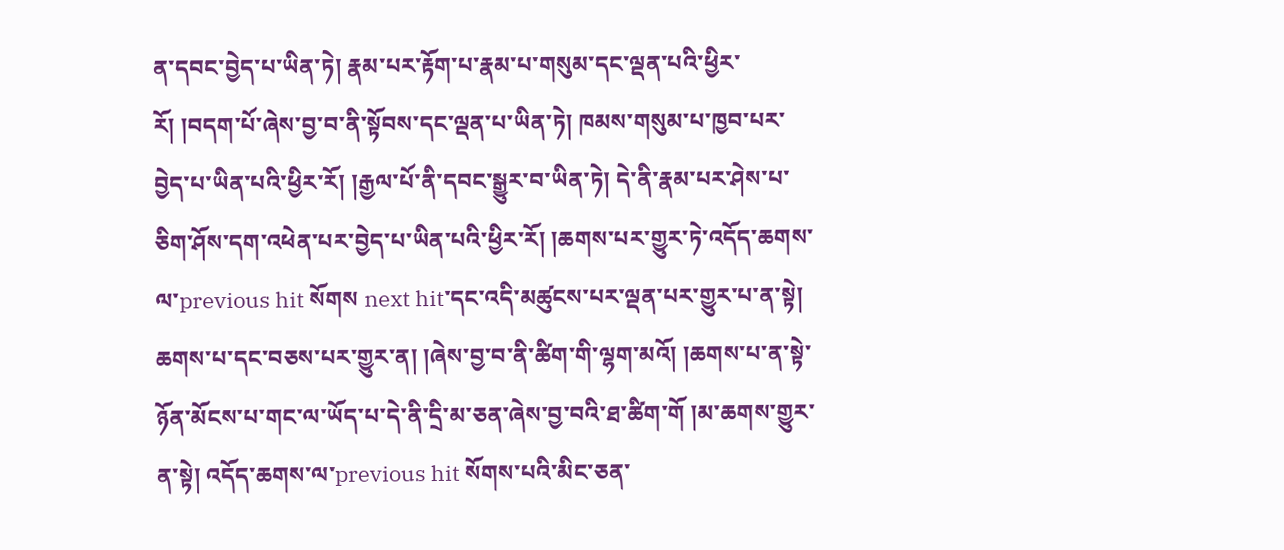ན་དབང་བྱེད་པ་ཡིན་ཏེ། རྣམ་པར་རྟོག་པ་རྣམ་པ་གསུམ་དང་ལྡན་པའི་ཕྱིར་རོ། །བདག་པོ་ཞེས་བྱ་བ་ནི་སྟོབས་དང་ལྡན་པ་ཡིན་ཏེ། ཁམས་གསུམ་པ་ཁྱབ་པར་བྱེད་པ་ཡིན་པའི་ཕྱིར་རོ། །རྒྱལ་པོ་ནི་དབང་སྒྱུར་བ་ཡིན་ཏེ། དེ་ནི་རྣམ་པར་ཤེས་པ་ཅིག་ཤོས་དག་འཕེན་པར་བྱེད་པ་ཡིན་པའི་ཕྱིར་རོ། །ཆགས་པར་གྱུར་ཏེ་འདོད་ཆགས་ལ་previous hit སོགས next hit་དང་འདི་མཚུངས་པར་ལྡན་པར་གྱུར་པ་ན་སྟེ། ཆགས་པ་དང་བཅས་པར་གྱུར་ན། །ཞེས་བྱ་བ་ནི་ཚིག་གི་ལྷག་མའོ། །ཆགས་པ་ན་སྟེ་ཉོན་མོངས་པ་གང་ལ་ཡོད་པ་དེ་ནི་དྲི་མ་ཅན་ཞེས་བྱ་བའི་ཐ་ཚིག་གོ །མ་ཆགས་གྱུར་ན་སྟེ། འདོད་ཆགས་ལ་previous hit སོགས་པའི་མིང་ཅན་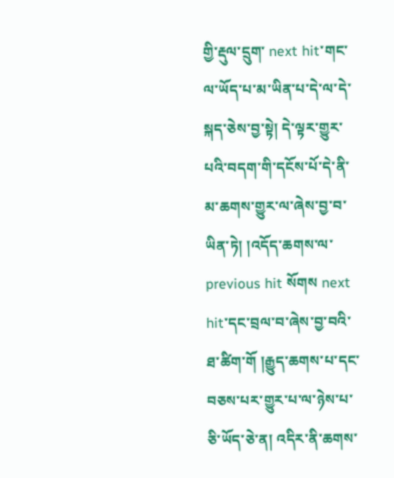གྱི་རྡུལ་དྲུག་ next hit་གང་ལ་ཡོད་པ་མ་ཡིན་པ་དེ་ལ་དེ་སྐད་ཅེས་བྱ་སྟེ། དེ་ལྟར་གྱུར་པའི་བདག་གི་དངོས་པོ་དེ་ནི་མ་ཆགས་གྱུར་ལ་ཞེས་བྱ་བ་ཡིན་ཏེ། །འདོད་ཆགས་ལ་previous hit སོགས next hit་དང་བྲལ་བ་ཞེས་བྱ་བའི་ཐ་ཚིག་གོ །རྒྱུད་ཆགས་པ་དང་བཅས་པར་གྱུར་པ་ལ་ཉེས་པ་ཅི་ཡོད་ཅེ་ན། འདིར་ནི་ཆགས་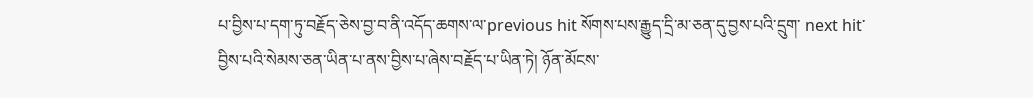པ་བྱིས་པ་དག་ཏུ་བརྗོད་ཅེས་བྱ་བ་ནི་འདོད་ཆགས་ལ་previous hit སོགས་པས་རྒྱུད་དྲི་མ་ཅན་དུ་བྱས་པའི་དྲུག་ next hit་བྱིས་པའི་སེམས་ཅན་ཡིན་པ་ནས་བྱིས་པ་ཞེས་བརྗོད་པ་ཡིན་ཏེ། ཉོན་མོངས་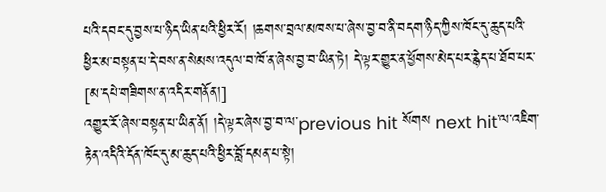པའི་དབང་དུ་བྱས་པ་ཉིད་ཡིན་པའི་ཕྱིར་རོ། །ཆགས་བྲལ་མཁས་པ་ཞེས་བྱ་བ་ནི་བདག་ཉིད་ཀྱིས་ཁོང་དུ་ཆུད་པའི་ཕྱིར་མ་བསྟན་པ་དེ་བས་ན་སེམས་འདུལ་བ་ཁོ་ན་ཞེས་བྱ་བ་ཡིན་ཏེ། དེ་ལྟར་གྱུར་ན་ཕྱོགས་མེད་པར་རྙེད་པ་ཐོབ་པར་
[མ་དཔེ་གཟིགས་ན་འདིར་གནོན།]
འགྱུར་རོ་ཞེས་བསྟན་པ་ཡིན་ནོ། །དེ་ལྟར་ཞེས་བྱ་བ་ལ་previous hit སོགས next hit་ལ་འཇིག་རྟེན་འདིའི་དོན་ཁོང་དུ་མ་ཆུད་པའི་ཕྱིར་བློ་དམན་པ་སྟེ།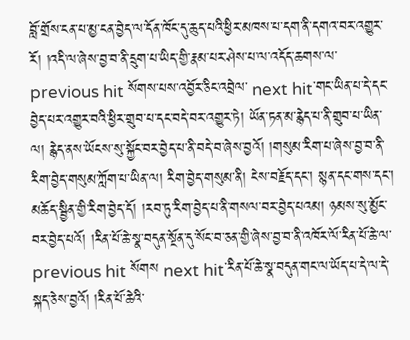བློ་གྲོས་ངན་པ་མྱ་ངན་བྱེད་ལ་དོན་ཁོང་དུ་ཆུད་པའི་ཕྱིར་མཁས་པ་དག་ནི་དགའ་བར་འགྱུར་རོ། །འདི་ལ་ཞེས་བྱ་བ་ནི་དྲུག་པ་ཡིད་གྱི་རྣམ་པར་ཤེས་པ་ལ་འདོད་ཆགས་ལ་previous hit སོགས་པས་འབྱོར་ཅིང་འབྲེལ་ next hit་གང་ཡིན་པ་དེ་དང་བྱེད་པར་འགྱུར་བའི་ཕྱིར་གྲུབ་པ་དང་བདེ་བར་འགྱུར་ཏེ། ཡོན་ཏན་མ་རྙེད་པ་ནི་གྲུབ་པ་ཡིན་ལ། རྙེད་ནས་ཡོངས་སུ་སྐྱོང་བར་བྱེད་པ་ནི་བདེ་བ་ཞེས་བྱའོ། །གསུམ་རིག་པ་ཞེས་བྱ་བ་ནི་རིག་བྱེད་གསུམ་ཀློག་པ་ཡིན་ལ། རིག་བྱེད་གསུམ་ནི། ངེས་བརྗོད་དང་། སྙན་དང་གས་དང་། མཆོད་སྦྱིན་གྱི་རིག་བྱེད་དོ། །རབ་ཏུ་རིག་བྱེད་པ་ནི་གསལ་བར་བྱེད་པའམ། ཉམས་སུ་མྱོང་བར་བྱེད་པའོ། །རིན་པོ་ཆེ་སྣ་བདུན་སྔོན་དུ་སོང་བ་ཅན་གྱི་ཞེས་བྱ་བ་ནི་འཁོར་ལོ་རིན་པོ་ཆེ་ལ་previous hit སོགས next hit་རིན་པོ་ཆེ་སྣ་བདུན་གང་ལ་ཡོད་པ་དེ་ལ་དེ་སྐད་ཅེས་བྱའོ། །རིན་པོ་ཆེའི་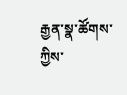རྒྱན་སྣ་ཚོགས་ཀྱིས་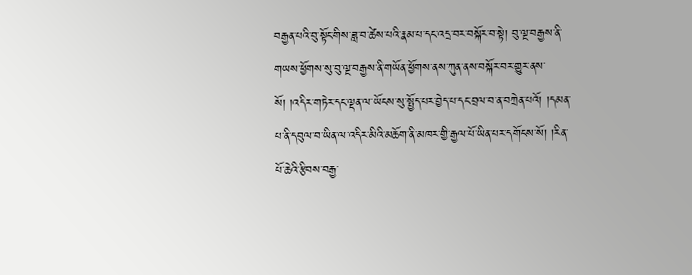བརྒྱན་པའི་བུ་སྟོང་གིས་ཟླ་བ་ཚེས་པའི་རྣམ་པ་དང་འདྲ་བར་བསྐོར་བ་སྟེ། བུ་ལྔ་བརྒྱས་ནི་གཡས་ཕྱོགས་སུ་བུ་ལྔ་བརྒྱས་ནི་གཡོན་ཕྱོགས་ནས་ཀུན་ནས་བསྐོར་བར་གྱུར་ནས་སོ། །འདིར་གཏེར་དང་ལྡན་ལ་ཡོངས་སུ་སྤྱོད་པར་བྱེད་པ་དང་བྲལ་བ་ན་བཀྲེན་པའོ། །དམན་པ་ནི་དབུལ་བ་ཡིན་ལ་འདིར་མིའི་མཆོག་ནི་མཁར་གྱི་རྒྱལ་པོ་ཡིན་པར་དགོངས་སོ། །རིན་པོ་ཆེའི་རྩིབས་བརྒྱ་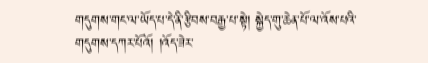གདུགས་གང་ལ་ཡོད་པ་དེ་ནི་རྩིབས་བརྒྱ་པ་སྟེ། སྐྱེད་གུ་ཆེན་པོ་ལ་འོས་པའི་གདུགས་དཀར་པོའོ། །འོད་ཟེར་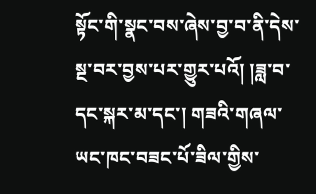སྟོང་གི་སྣང་བས་ཞེས་བྱ་བ་ནི་དེས་སྔ་བར་བྱས་པར་གྱུར་པའོ། །ཟླ་བ་དང་སྐར་མ་དང་། གཟའི་གཞལ་ཡང་ཁང་བཟང་པོ་ཟིལ་གྱིས་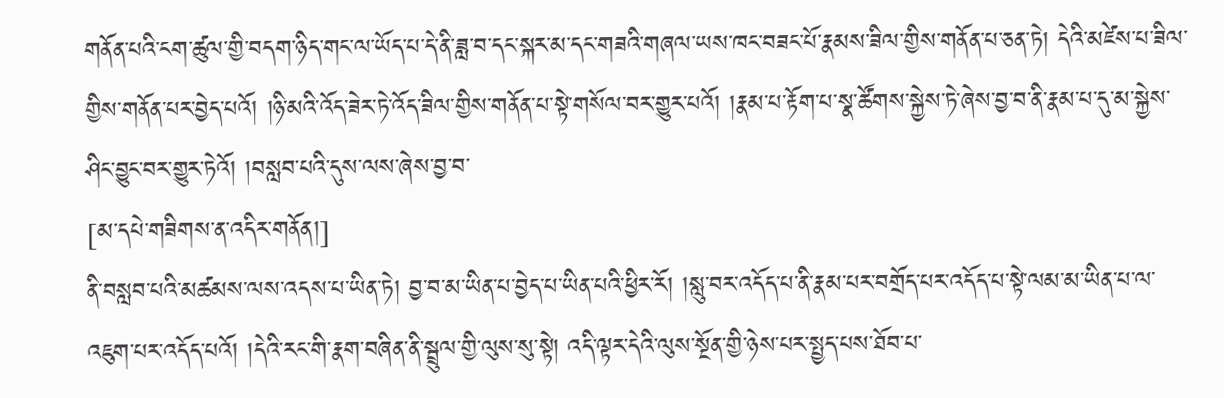གནོན་པའི་ངག་ཚུལ་གྱི་བདག་ཉིད་གང་ལ་ཡོད་པ་དེ་ནི་ཟླ་བ་དང་སྐར་མ་དང་གཟའི་གཞལ་ཡས་ཁང་བཟང་པོ་རྣམས་ཟིལ་གྱིས་གནོན་པ་ཅན་ཏེ། དེའི་མཛེས་པ་ཟིལ་གྱིས་གནོན་པར་བྱེད་པའོ། །ཉི་མའི་འོད་ཟེར་ཏེ་འོད་ཟིལ་གྱིས་གནོན་པ་སྟེ་གསོལ་བར་གྱུར་པའོ། །རྣམ་པ་རྟོག་པ་སྣ་ཚོགས་སྐྱེས་ཏེ་ཞེས་བྱ་བ་ནི་རྣམ་པ་དུ་མ་སྐྱེས་ཤིང་བྱུང་བར་གྱུར་ཏེའོ། །བསླབ་པའི་དུས་ལས་ཞེས་བྱ་བ་
[མ་དཔེ་གཟིགས་ན་འདིར་གནོན།]
ནི་བསླབ་པའི་མཚམས་ལས་འདས་པ་ཡིན་ཏེ། བྱ་བ་མ་ཡིན་པ་བྱེད་པ་ཡིན་པའི་ཕྱིར་རོ། །སླུ་བར་འདོད་པ་ནི་རྣམ་པར་བགྲོད་པར་འདོད་པ་སྟེ་ལམ་མ་ཡིན་པ་ལ་འཇུག་པར་འདོད་པའོ། །དེའི་རང་གི་རྣག་བཞིན་ནི་སྦྲུལ་གྱི་ལུས་སུ་སྟེ། འདི་ལྟར་དེའི་ལུས་སྔོན་གྱི་ཉེས་པར་སྤྱད་པས་ཐོབ་པ་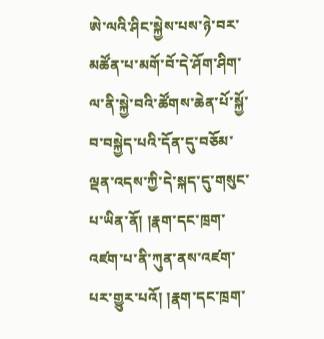ཨེ་ལའི་ཤིང་སྐྱེས་པས་ཉེ་བར་མཚོན་པ་མགོ་བོ་དེ་ཤོག་ཤིག་ལ་ནི་སྐྱེ་བའི་ཚོགས་ཆེན་པོ་སྐྱོ་བ་བསྐྱེད་པའི་དོན་དུ་བཅོམ་ལྡན་འདས་ཀྱི་དེ་སྐད་དུ་གསུང་པ་ཡིན་ནོ། །རྣག་དང་ཁྲག་འཛག་པ་ནི་ཀུན་ནས་འཛག་པར་གྱུར་པའོ། །རྣག་དང་ཁྲག་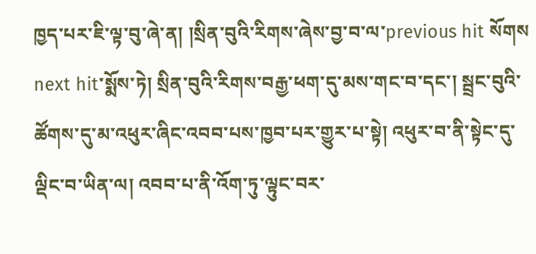ཁྱད་པར་ཇི་ལྟ་བུ་ཞེ་ན། །སྲིན་བུའི་རིགས་ཞེས་བྱ་བ་ལ་previous hit སོགས next hit་སྨོས་ཏེ། སྲིན་བུའི་རིགས་བརྒྱ་ཕག་དུ་མས་གང་བ་དང་། སྦྲང་བུའི་ཚོགས་དུ་མ་འཕུར་ཞིང་འབབ་པས་ཁྱབ་པར་གྱུར་པ་སྟེ། འཕུར་བ་ནི་སྟེང་དུ་ལྡིང་བ་ཡིན་ལ། འབབ་པ་ནི་འོག་ཏུ་ལྟུང་བར་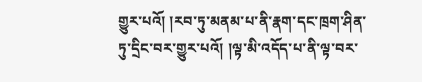གྱུར་པའོ། །རབ་ཏུ་མནམ་པ་ནི་རྣག་དང་ཁྲག་ཤིན་ཏུ་དྲིང་བར་གྱུར་པའོ། །ལྟ་མི་འདོད་པ་ནི་ལྟ་བར་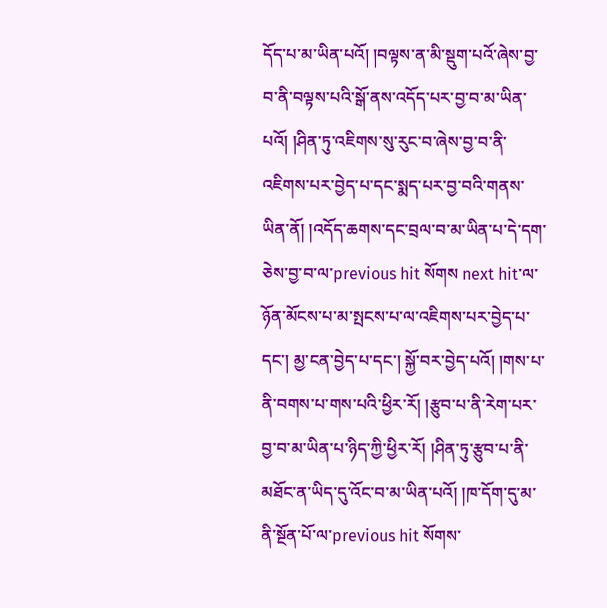དོད་པ་མ་ཡིན་པའོ། །བལྟས་ན་མི་སྡུག་པའོ་ཞེས་བྱ་བ་ནི་བལྟས་པའི་སྒོ་ནས་འདོད་པར་བྱ་བ་མ་ཡིན་པའོ། །ཤིན་ཏུ་འཇིགས་སུ་རུང་བ་ཞེས་བྱ་བ་ནི་འཇིགས་པར་བྱེད་པ་དང་སྨད་པར་བྱ་བའི་གནས་ཡིན་ནོ། །འདོད་ཆགས་དང་བྲལ་བ་མ་ཡིན་པ་དེ་དག་ཅེས་བྱ་བ་ལ་previous hit སོགས next hit་ལ་ཉོན་མོངས་པ་མ་སྤངས་པ་ལ་འཇིགས་པར་བྱེད་པ་དང་། མྱ་ངན་བྱེད་པ་དང་། སྐྱོ་བར་བྱེད་པའོ། །གས་པ་ནི་བགས་པ་གས་པའི་ཕྱིར་རོ། །རྩུབ་པ་ནི་རེག་པར་བྱ་བ་མ་ཡིན་པ་ཉིད་ཀྱི་ཕྱིར་རོ། །ཤིན་ཏུ་རྩུབ་པ་ནི་མཐོང་ན་ཡིད་དུ་འོང་བ་མ་ཡིན་པའོ། །ཁ་དོག་དུ་མ་ནི་སྔོན་པོ་ལ་previous hit སོགས་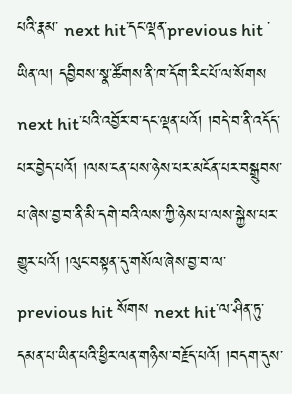པའི་རྣམ་ next hit་དང་ལྡན་previous hit ་ཡིན་ལ། དབྱིབས་སྣ་ཚོགས་ནི་ཁ་དོག་རིང་པོ་ལ་སོགས next hit་པའི་འབྱོར་བ་དང་ལྡན་པའོ། །བདེ་བ་ནི་འདོད་པར་བྱེད་པའོ། །ལས་ངན་པས་ཉེས་པར་མངོན་པར་བསྒྲུབས་པ་ཞེས་བྱ་བ་ནི་མི་དགེ་བའི་ལས་ཀྱི་ཉེས་པ་ལས་སྐྱེས་པར་གྱུར་པའོ། །ལུང་བསྟན་དུ་གསོལ་ཞེས་བྱ་བ་ལ་previous hit སོགས next hit་ལ་ཤིན་ཏུ་དམན་པ་ཡིན་པའི་ཕྱིར་ལན་གཉིས་བརྗོད་པའོ། །བདག་དུས་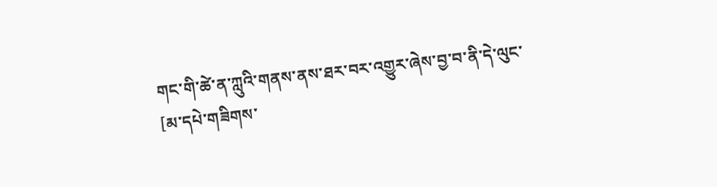གང་གི་ཚེ་ན་ཀླུའི་གནས་ནས་ཐར་བར་འགྱུར་ཞེས་བྱ་བ་ནི་དེ་ལུང་
[མ་དཔེ་གཟིགས་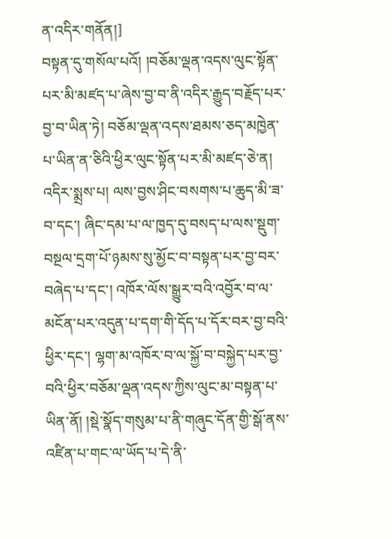ན་འདིར་གནོན།]
བསྟན་དུ་གསོལ་པའོ། །བཅོམ་ལྡན་འདས་ལུང་སྟོན་པར་མི་མཛད་པ་ཞེས་བྱ་བ་ནི་འདིར་རྒྱུད་བརྗོད་པར་བྱ་བ་ཡིན་ཏེ། བཅོམ་ལྡན་འདས་ཐམས་ཅད་མཁྱེན་པ་ཡིན་ན་ཅིའི་ཕྱིར་ལུང་སྟོན་པར་མི་མཛད་ཅེ་ན། འདིར་སྨྲས་པ། ལས་བྱས་ཤིང་བསགས་པ་ཆུད་མི་ཟ་བ་དང་། ཞིང་དམ་པ་ལ་ཁྱད་དུ་བསད་པ་ལས་སྡུག་བསྔལ་དྲག་པོ་ཉམས་སུ་མྱོང་བ་བསྟན་པར་བྱ་བར་བཞེད་པ་དང་། འཁོར་ལོས་སྒྱུར་བའི་འབྱོར་བ་ལ་མངོན་པར་འདུན་པ་དག་གི་དོད་པ་དོར་བར་བྱ་བའི་ཕྱིར་དང་། ལྷག་མ་འཁོར་བ་ལ་སྐྱོ་བ་བསྐྱེད་པར་བྱ་བའི་ཕྱིར་བཅོམ་ལྡན་འདས་ཀྱིས་ལུང་མ་བསྟན་པ་ཡིན་ནོ། །སྡེ་སྣོད་གསུམ་པ་ནི་གཞུང་དོན་གྱི་སྒོ་ནས་འཛིན་པ་གང་ལ་ཡོད་པ་དེ་ནི་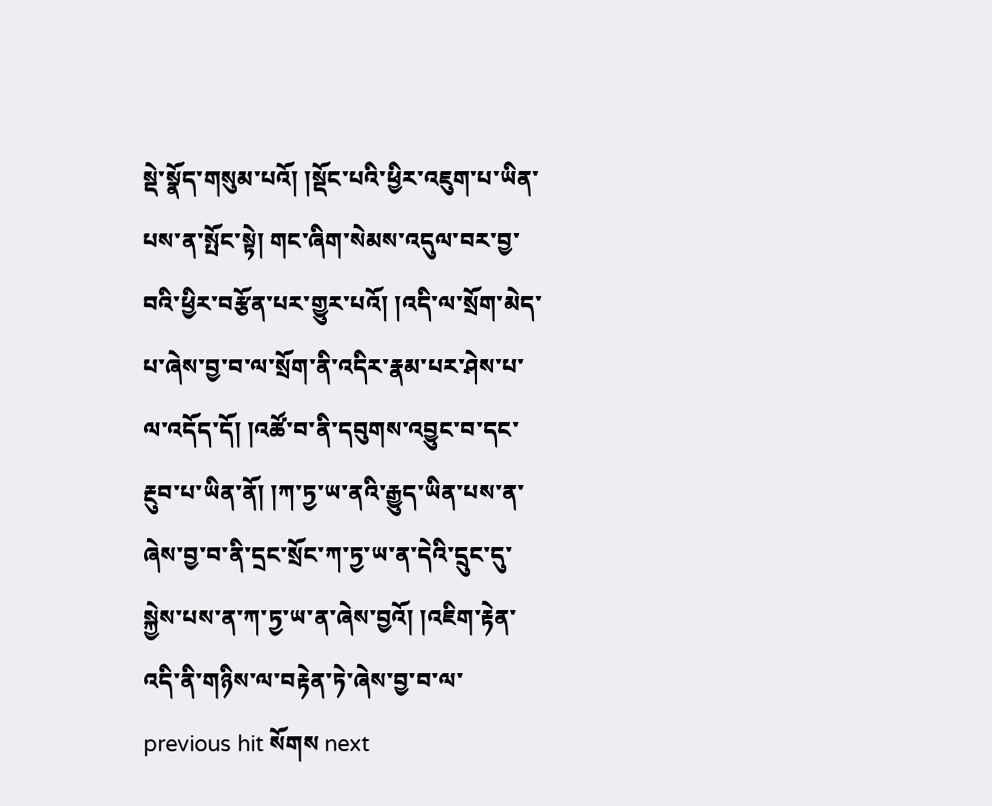སྡེ་སྣོད་གསུམ་པའོ། །སྡོང་པའི་ཕྱིར་འཇུག་པ་ཡིན་པས་ན་སྤོང་སྟེ། གང་ཞིག་སེམས་འདུལ་བར་བྱ་བའི་ཕྱིར་བརྩོན་པར་གྱུར་པའོ། །འདི་ལ་སྲོག་མེད་པ་ཞེས་བྱ་བ་ལ་སྲོག་ནི་འདིར་རྣམ་པར་ཤེས་པ་ལ་འདོད་དོ། །འཚོ་བ་ནི་དབུགས་འབྱུང་བ་དང་རྔུབ་པ་ཡིན་ནོ། །ཀ་ཏྱ་ཡ་ནའི་རྒྱུད་ཡིན་པས་ན་ཞེས་བྱ་བ་ནི་དྲང་སྲོང་ཀ་ཏྱ་ཡ་ན་དེའི་དྲུང་དུ་སྐྱེས་པས་ན་ཀ་ཏྱ་ཡ་ན་ཞེས་བྱའོ། །འཇིག་རྟེན་འདི་ནི་གཉིས་ལ་བརྟེན་ཏེ་ཞེས་བྱ་བ་ལ་previous hit སོགས next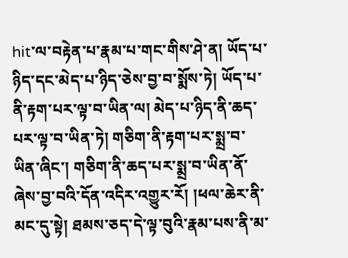hit་ལ་བརྟེན་པ་རྣམ་པ་གང་གིས་ཤེ་ན། ཡོད་པ་ཉིད་དང་མེད་པ་ཉིད་ཅེས་བྱ་བ་སྨོས་ཏེ། ཡོད་པ་ནི་རྟག་པར་ལྟ་བ་ཡིན་ལ། མེད་པ་ཉིད་ནི་ཆད་པར་ལྟ་བ་ཡིན་ཏེ། གཅིག་ནི་རྟག་པར་སྨྲ་བ་ཡིན་ཞིང་། གཅིག་ནི་ཆད་པར་སྨྲ་བ་ཡིན་ནོ་ཞེས་བྱ་བའི་དོན་འདིར་འགྱུར་རོ། །ཕལ་ཆེར་ནི་མང་དུ་སྟེ། ཐམས་ཅད་དེ་ལྟ་བུའི་རྣམ་པས་ནི་མ་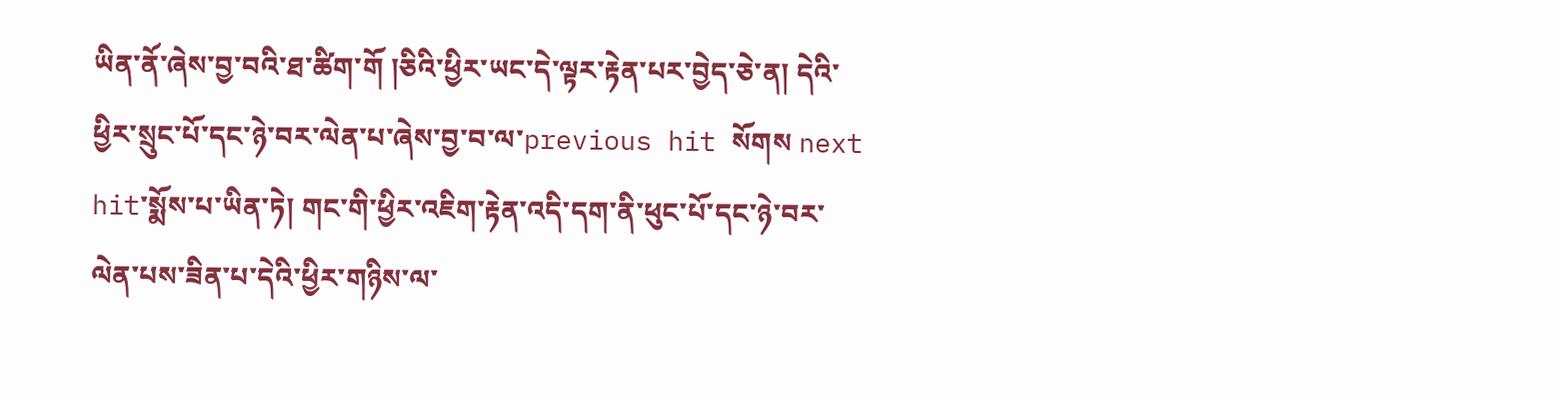ཡིན་ནོ་ཞེས་བྱ་བའི་ཐ་ཚིག་གོ །ཅིའི་ཕྱིར་ཡང་དེ་ལྟར་རྟེན་པར་བྱེད་ཅེ་ན། དེའི་ཕྱིར་སྲུང་པོ་དང་ཉེ་བར་ལེན་པ་ཞེས་བྱ་བ་ལ་previous hit སོགས next hit་སྨོས་པ་ཡིན་ཏེ། གང་གི་ཕྱིར་འཇིག་རྟེན་འདི་དག་ནི་ཕུང་པོ་དང་ཉེ་བར་ལེན་པས་ཟིན་པ་དེའི་ཕྱིར་གཉིས་ལ་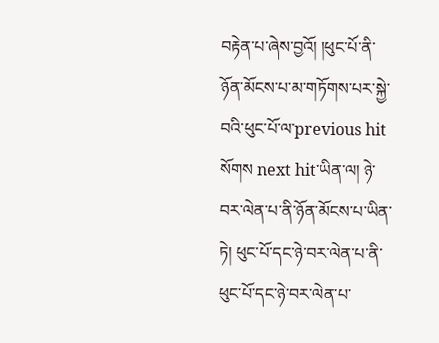བརྟེན་པ་ཞེས་བྱའོ། །ཕུང་པོ་ནི་ཉོན་མོངས་པ་མ་གཏོགས་པར་སྐྱེ་བའི་ཕུང་པོ་ལ་previous hit སོགས next hit་ཡིན་ལ། ཉེ་བར་ལེན་པ་ནི་ཉོན་མོངས་པ་ཡིན་ཏེ། ཕུང་པོ་དང་ཉེ་བར་ལེན་པ་ནི་ཕུང་པོ་དང་ཉེ་བར་ལེན་པ་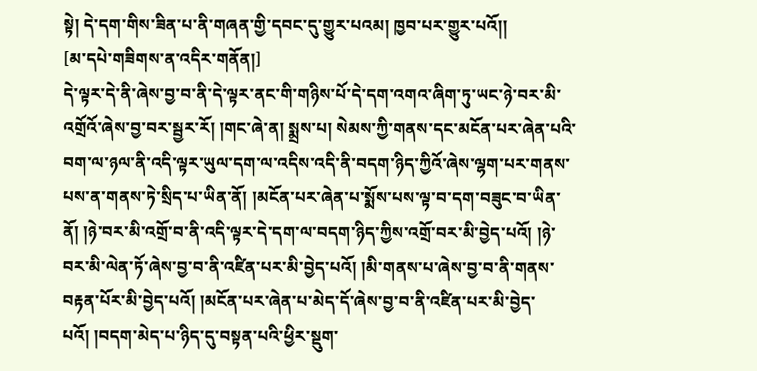སྟེ། དེ་དག་གིས་ཟིན་པ་ནི་གཞན་གྱི་དབང་དུ་གྱུར་པའམ། ཁྱབ་པར་གྱུར་པའོ།།
[མ་དཔེ་གཟིགས་ན་འདིར་གནོན།]
དེ་ལྟར་དེ་ནི་ཞེས་བྱ་བ་ནི་དེ་ལྟར་ནང་གི་གཉིས་པོ་དེ་དག་འགའ་ཞིག་ཏུ་ཡང་ཉེ་བར་མི་འགྲོའོ་ཞེས་བྱ་བར་སྦྱར་རོ། །གང་ཞེ་ན། སྨྲས་པ། སེམས་ཀྱི་གནས་དང་མངོན་པར་ཞེན་པའི་བག་ལ་ཉལ་ནི་འདི་ལྟར་ཡུལ་དག་ལ་འདིས་འདི་ནི་བདག་ཉིད་ཀྱིའོ་ཞེས་ལྷག་པར་གནས་པས་ན་གནས་ཏེ་སྲིད་པ་ཡིན་ནོ། །མངོན་པར་ཞེན་པ་སྨོས་པས་ལྟ་བ་དག་བཟུང་བ་ཡིན་ནོ། །ཉེ་བར་མི་འགྲོ་བ་ནི་འདི་ལྟར་དེ་དག་ལ་བདག་ཉིད་ཀྱིས་འགྲོ་བར་མི་བྱེད་པའོ། །ཉེ་བར་མི་ལེན་ཏོ་ཞེས་བྱ་བ་ནི་འཛིན་པར་མི་བྱེད་པའོ། །མི་གནས་པ་ཞེས་བྱ་བ་ནི་གནས་བརྟན་པོར་མི་བྱེད་པའོ། །མངོན་པར་ཞེན་པ་མེད་དོ་ཞེས་བྱ་བ་ནི་འཛིན་པར་མི་བྱེད་པའོ། །བདག་མེད་པ་ཉིད་དུ་བསྟན་པའི་ཕྱིར་སྡུག་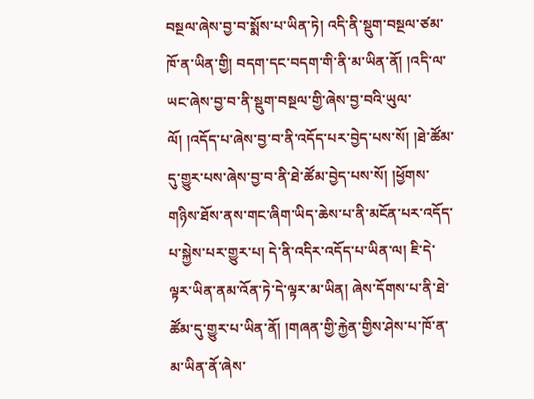བསྔལ་ཞེས་བྱ་བ་སྨོས་པ་ཡིན་ཏེ། འདི་ནི་སྡུག་བསྔལ་ཙམ་ཁོ་ན་ཡིན་གྱི། བདག་དང་བདག་གི་ནི་མ་ཡིན་ནོ། །འདི་ལ་ཡང་ཞེས་བྱ་བ་ནི་སྡུག་བསྔལ་གྱི་ཞེས་བྱ་བའི་ཡུལ་ལོ། །འདོད་པ་ཞེས་བྱ་བ་ནི་འདོད་པར་བྱེད་པས་སོ། །ཐེ་ཚོམ་དུ་གྱུར་པས་ཞེས་བྱ་བ་ནི་ཐེ་ཚོམ་བྱེད་པས་སོ། །ཕྱོགས་གཉིས་ཐོས་ནས་གང་ཞིག་ཡིད་ཆེས་པ་ནི་མངོན་པར་འདོད་པ་སྐྱེས་པར་གྱུར་པ། དེ་ནི་འདིར་འདོད་པ་ཡིན་ལ། ཇི་དེ་ལྟར་ཡིན་ནམ་འོན་ཏེ་དེ་ལྟར་མ་ཡིན། ཞེས་དོགས་པ་ནི་ཐེ་ཚོམ་དུ་གྱུར་པ་ཡིན་ནོ། །གཞན་གྱི་རྐྱེན་གྱིས་ཤེས་པ་ཁོ་ན་མ་ཡིན་ནོ་ཞེས་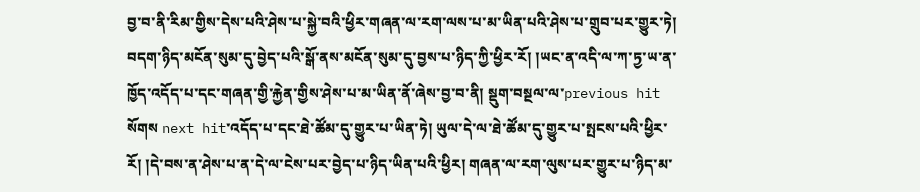བྱ་བ་ནི་རིམ་གྱིས་དེས་པའི་ཤེས་པ་སྐྱེ་བའི་ཕྱིར་གཞན་ལ་རག་ལས་པ་མ་ཡིན་པའི་ཤེས་པ་གྲུབ་པར་གྱུར་ཏེ། བདག་ཉིད་མངོན་སུམ་དུ་བྱེད་པའི་སྒོ་ནས་མངོན་སུམ་དུ་བྱས་པ་ཉིད་ཀྱི་ཕྱིར་རོ། །ཡང་ན་འདི་ལ་ཀ་ཏྱ་ཡ་ན་ཁྱོད་འདོད་པ་དང་གཞན་གྱི་རྐྱེན་གྱིས་ཤེས་པ་མ་ཡིན་ནོ་ཞེས་བྱ་བ་ནི། སྡུག་བསྔལ་ལ་previous hit སོགས next hit་འདོད་པ་དང་ཐེ་ཚོམ་དུ་གྱུར་པ་ཡིན་ཏེ། ཡུལ་དེ་ལ་ཐེ་ཚོམ་དུ་གྱུར་པ་སྤངས་པའི་ཕྱིར་རོ། །དེ་བས་ན་ཤེས་པ་ན་དེ་ལ་ངེས་པར་བྱེད་པ་ཉིད་ཡིན་པའི་ཕྱིར། གཞན་ལ་རག་ལུས་པར་གྱུར་པ་ཉིད་མ་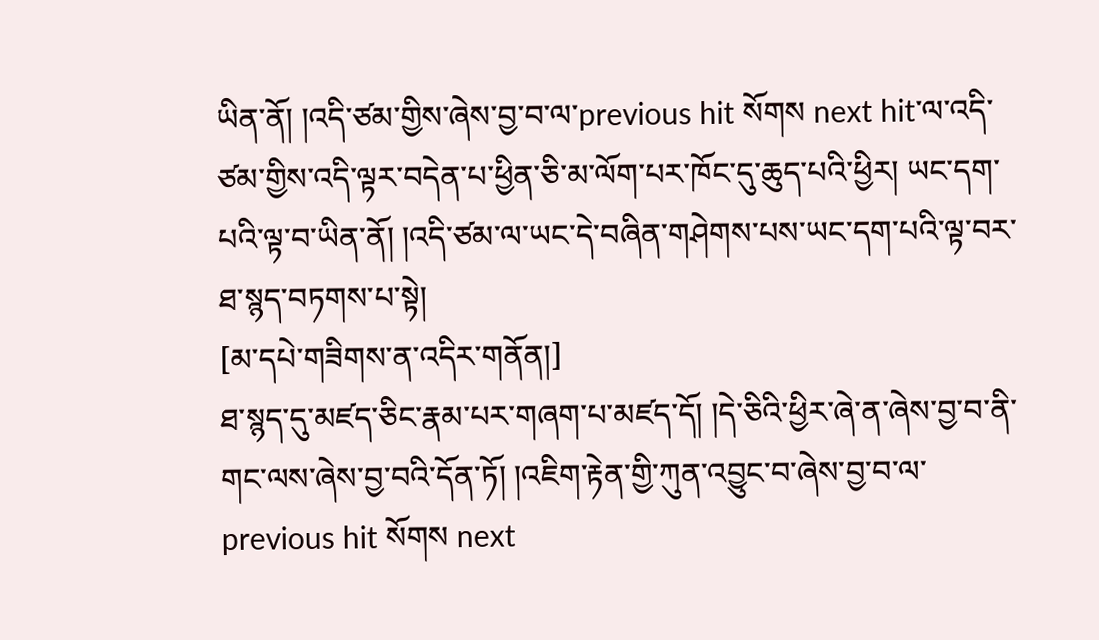ཡིན་ནོ། །འདི་ཙམ་གྱིས་ཞེས་བྱ་བ་ལ་previous hit སོགས next hit་ལ་འདི་ཙམ་གྱིས་འདི་ལྟར་བདེན་པ་ཕྱིན་ཅི་མ་ལོག་པར་ཁོང་དུ་ཆུད་པའི་ཕྱིར། ཡང་དག་པའི་ལྟ་བ་ཡིན་ནོ། །འདི་ཙམ་ལ་ཡང་དེ་བཞིན་གཤེགས་པས་ཡང་དག་པའི་ལྟ་བར་ཐ་སྙད་བཏགས་པ་སྟེ།
[མ་དཔེ་གཟིགས་ན་འདིར་གནོན།]
ཐ་སྙད་དུ་མཛད་ཅིང་རྣམ་པར་གཞག་པ་མཛད་དོ། །དེ་ཅིའི་ཕྱིར་ཞེ་ན་ཞེས་བྱ་བ་ནི་གང་ལས་ཞེས་བྱ་བའི་དོན་ཏོ། །འཇིག་རྟེན་གྱི་ཀུན་འབྱུང་བ་ཞེས་བྱ་བ་ལ་previous hit སོགས next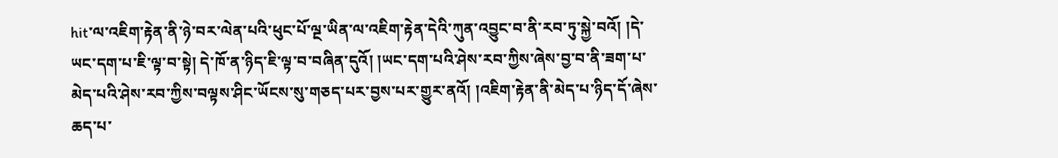hit་ལ་འཇིག་རྟེན་ནི་ཉེ་བར་ལེན་པའི་ཕུང་པོ་ལྔ་ཡིན་ལ་འཇིག་རྟེན་དེའི་ཀུན་འབྱུང་བ་ནི་རབ་ཏུ་སྐྱེ་བའོ། །དེ་ཡང་དག་པ་ཇི་ལྟ་བ་སྟེ། དེ་ཁོ་ན་ཉིད་ཇི་ལྟ་བ་བཞིན་དུའོ། །ཡང་དག་པའི་ཤེས་རབ་ཀྱིས་ཞེས་བྱ་བ་ནི་ཟག་པ་མེད་པའི་ཤེས་རབ་ཀྱིས་བལྟས་ཤིང་ཡོངས་སུ་གཅད་པར་བྱས་པར་གྱུར་ནའོ། །འཇིག་རྟེན་ནི་མེད་པ་ཉིད་དོ་ཞེས་ཆད་པ་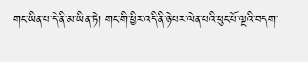གང་ཡིན་པ་དེ་ནི་མ་ཡིན་ཏེ། གང་གི་ཕྱིར་འདི་ནི་ཉེ་པར་ལེན་པའི་ཕུང་པོ་ལྔའི་བདག་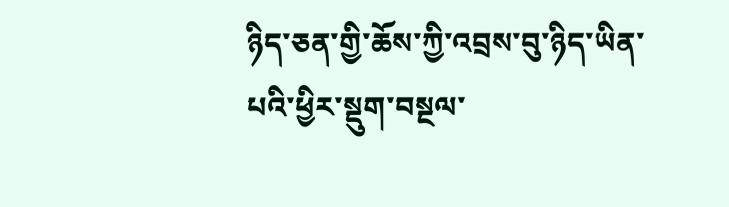ཉིད་ཅན་གྱི་ཆོས་ཀྱི་འབྲས་བུ་ཉིད་ཡིན་པའི་ཕྱིར་སྡུག་བསྔལ་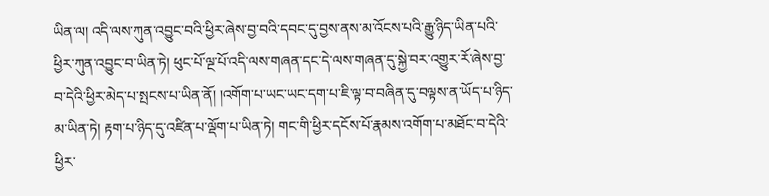ཡིན་ལ། འདི་ལས་ཀུན་འབྱུང་བའི་ཕྱིར་ཞེས་བྱ་བའི་དབང་དུ་བྱས་ནས་མ་འོངས་པའི་རྒྱུ་ཉིད་ཡིན་པའི་ཕྱིར་ཀུན་འབྱུང་བ་ཡིན་ཏེ། ཕུང་པོ་ལྔ་པོ་འདི་ལས་གཞན་དང་དེ་ལས་གཞན་དུ་སྐྱེ་བར་འགྱུར་རོ་ཞེས་བྱ་བ་དེའི་ཕྱིར་མེད་པ་སྤངས་པ་ཡིན་ནོ། །འགོག་པ་ཡང་ཡང་དག་པ་ཇི་ལྟ་བ་བཞིན་དུ་བལྟས་ན་ཡོད་པ་ཉིད་མ་ཡིན་ཏེ། རྟག་པ་ཉིད་དུ་འཛིན་པ་ལྡོག་པ་ཡིན་ཏེ། གང་གི་ཕྱིར་དངོས་པོ་རྣམས་འགོག་པ་མཐོང་བ་དེའི་ཕྱིར་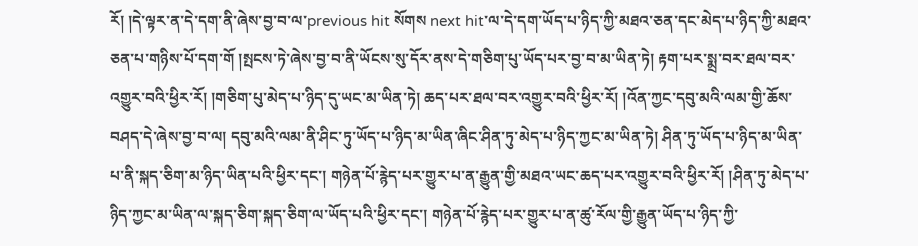རོ། །དེ་ལྟར་ན་དེ་དག་ནི་ཞེས་བྱ་བ་ལ་previous hit སོགས next hit་ལ་དེ་དག་ཡོད་པ་ཉིད་ཀྱི་མཐའ་ཅན་དང་མེད་པ་ཉིད་ཀྱི་མཐའ་ཅན་པ་གཉིས་པོ་དག་གོ །སྤངས་ཏེ་ཞེས་བྱ་བ་ནི་ཡོངས་སུ་དོར་ནས་དེ་གཅིག་པུ་ཡོད་པར་བྱ་བ་མ་ཡིན་ཏེ། རྟག་པར་སྨྲ་བར་ཐལ་བར་འགྱུར་བའི་ཕྱིར་རོ། །གཅིག་པུ་མེད་པ་ཉིད་དུ་ཡང་མ་ཡིན་ཏེ། ཆད་པར་ཐལ་བར་འགྱུར་བའི་ཕྱིར་རོ། །འོན་ཀྱང་དབུ་མའི་ལམ་གྱི་ཆོས་བཤད་དེ་ཞེས་བྱ་བ་ལ། དབུ་མའི་ལམ་ནི་ཤིང་ཏུ་ཡོད་པ་ཉིད་མ་ཡིན་ཞིང་ཤིན་ཏུ་མེད་པ་ཉིད་ཀྱང་མ་ཡིན་ཏེ། ཤིན་ཏུ་ཡོད་པ་ཉིད་མ་ཡིན་པ་ནི་སྐད་ཅིག་མ་ཉིད་ཡིན་པའི་ཕྱིར་དང་། གཉེན་པོ་རྙེད་པར་གྱུར་པ་ན་རྒྱུན་གྱི་མཐའ་ཡང་ཆད་པར་འགྱུར་བའི་ཕྱིར་རོ། །ཤིན་ཏུ་མེད་པ་ཉིད་ཀྱང་མ་ཡིན་ལ་སྐད་ཅིག་སྐད་ཅིག་ལ་ཡོད་པའི་ཕྱིར་དང་། གཉེན་པོ་རྙེད་པར་གྱུར་པ་ན་ཚུ་རོལ་གྱི་རྒྱུན་ཡོད་པ་ཉིད་ཀྱི་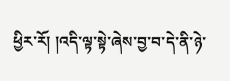ཕྱིར་རོ། །འདི་ལྟ་སྟེ་ཞེས་བྱ་བ་དེ་ནི་ཉེ་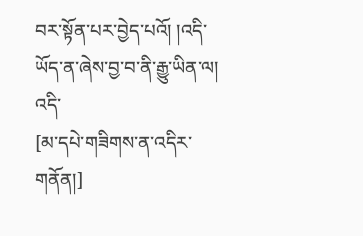བར་སྟོན་པར་བྱེད་པའོ། །འདི་ཡོད་ན་ཞེས་བྱ་བ་ནི་རྒྱུ་ཡིན་ལ། འདི་
[མ་དཔེ་གཟིགས་ན་འདིར་གནོན།]